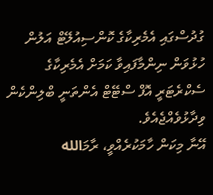ގުދުސްގައި އެމެރިކާގެ ކޮންސިއުލޭޓް އަލުން ހުޅުވަން ނިންމާފައިވާ ކަމަށް އެމެރިކާގެ ސެކްރެޓަރީ އޮފް ސްޓޭޓް އެންތަނީ ބްލިންކެން ވިދާޅުވެއްޖެއެވެ.
އޭނާ މިކަން ހާމަކުރެއްވީ، ރާމަالله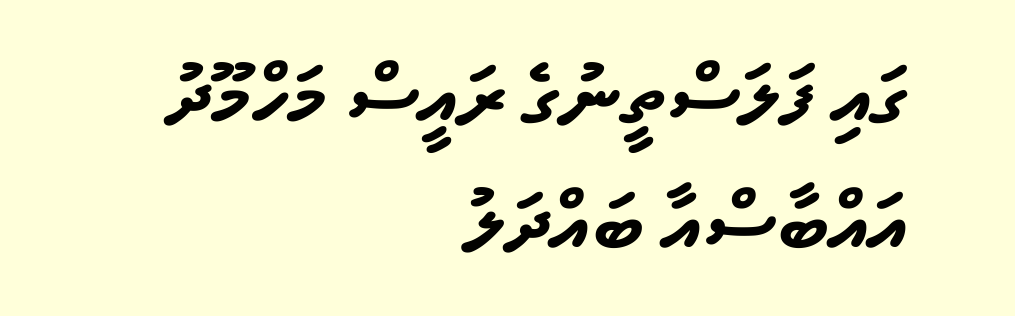ގައި ފަލަސްތީނުގެ ރައީސް މަހްމޫދު އައްބާސްއާ ބައްދަލު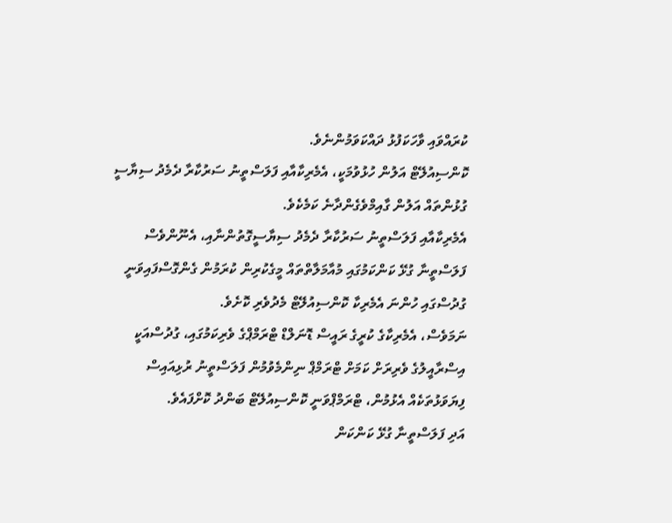ކުރައްވައި ވާހަކަފުޅު ދައްކަވަމުންނެވެ.
ކޮންސިއުލޭޓް އަލުން ހުޅުވުމަކީ، އެމެރިކާއާއި ފަލަސްތީނު ސަރުކާރާ ދެމެދު ސިޔާސީ ގުޅުންތައް އަލުން ގާއިމްވެގެންދާނެ ކަމެކެވެ.
އެމެރިކާއާއި ފަލަސްތީނު ސަރުކާރާ ދެމެދު ސިޔާސީގޮތުންނާއި، އެނޫންވެސް ފަލަސްތީނާ ގުޅޭ ކަންކަމުގައި މުއާމަލާތްތައް މީގެކުރިން ކުރަމުން ގެންގޮސްފައިވަނީ ގުދުސްގައި ހުންނަ އެމެރިކާ ކޮންސިއުލޭޓް މެދުވެރި ކޮށެވެ.
ނަމަވެސް، އެމެރިކާގެ ކުރީގެ ރައީސް ޑޮނަލްޑް ޓްރަމްޕްގެ ވެރިކަމުގައި، ގުދުސްއަކީ އިސްރާއީލުގެ ވެރިރަށް ކަމަށް ޓްރަމްޕް ނިންމެވުމުން ފަލަސްތީނު ރުޅިއައިސް ފިޔަވަޅުތަކެއް އެޅުމުން، ޓްރަމްޕްވަނީ ކޮންސިއުލޭޓް ބަންދު ކޮށްފައެވެ.
އަދި ފަލަސްތީނާ ގުޅޭ ކަންކަން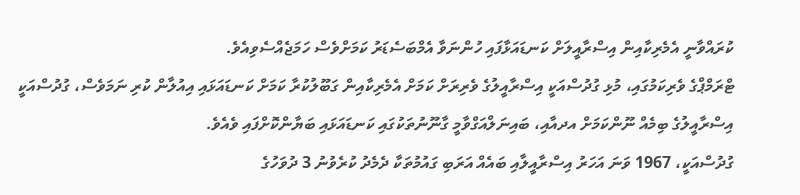ކުރައްވާނީ އެމެރިކާއިން އިސްރާއީލަށް ކަނޑައަޅާފައި ހުންނަވާ އެމްބަސެޑަރު ކަމަށްވެސް ހަމަޖެއްސެވިއެވެ.
ޓްރަމްޕްގެ ވެރިކަމުގައި، މުޅި ގުދުސްއަކީ އިސްރާއީލުގެ ވެރިރަށް ކަމަށް އެމެރިކާއިން ގަބޫލުކުރާ ކަމަށް ކަނޑައަޅައި އިއުލާން ކުރި ނަމަވެސް، ގުދުސްއަކީ އިސްރާއީލުގެ ބިމެއް ނޫންކަމަށް އދއާއި، ބައިނަލްއަގްވާމީ ގާނޫނުތަކުގައި ކަނޑައަޅައި ބަޔާންކޮށްފައި ވެއެވެ.
ގުދުސްއަކީ، 1967 ވަނަ އަހަރު އިސްރާއީލާއި ބައެއް އަރަބި ގައުމުތަކާ ދެމެދު ކުރެވުނު 3 ދުވަހުގެ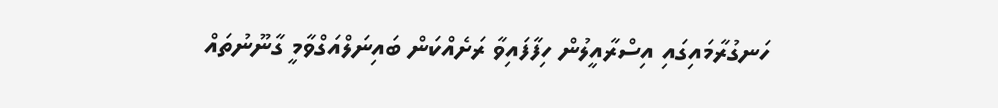ހަނގުރާމައިގައި އިސްރާއީލުން ހިފާފައިވާ ރަށެއްކަން ބައިނަލްއަގްވާމީ ގާނޫނުތައް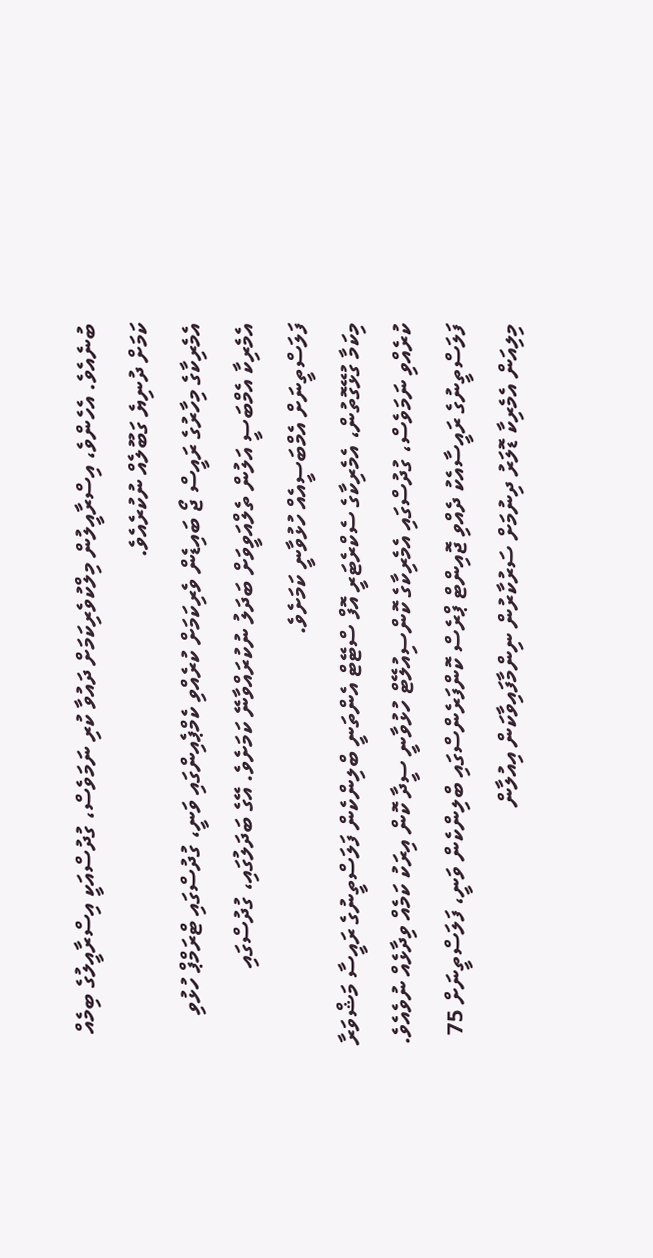ބުނެއެވެ. އެހެންވެ، އިސްރާއީލުން މިލްކުވެރިކަމަށް ދައުވާ ކުރި ނަމަވެސް، ގުދުސްއަކީ އިސްރާއީލުގެ ބިމެއް ކަމަށް ދުނިޔެ ގަބޫލެއް ނުކުރެއެވެ.
އެމެރިކާގެ މިހާރުގެ ރައީސް ޖޯ ބައިޑެން ވެރިކަމަށް ކުރެއްވި ކެމްޕެއިންގައި ވަނީ، ގުދުސްގައި ޓްރަމްޕް ހުޅުވި އެމެރިކާ އެމްބަސީ އަލުން ތެލްއަވީވަށް ބަދަލު ނުކުރައްވާނޭ ކަމަށެވެ. އޭގެ ބަދަލުގައި، ގުދުސްގައި ފަލަސްތީނަށް އެމްބަސީއެއް ހުޅުވާނީ ކަމަށެވެ.
މިކަމާ ގުޅޭގޮތުން، އެމެރިކާގެ ސެކްރެޓަރީ އޮފް ސްޓޭޓް އެންތަނީ ބްލިންކެން ފަލަސްތީނުގެ ރައީސާ މަޝްވަރާ ކުރެއްވި ނަމަވެސް، ގުދުސްގައި އެމެރިކާގެ ކޮންސިއުލޭޓް ހުޅުވާނީ ސީދާ ކޮން އިރަކު ކަމެއް ވިދާޅެއް ނުވެއެވެ.
ފަލަސްތީނުގެ ރައީސާއެކު ދެއްވި ޖޮއިންޓް ޕްރެސް ކޮންފަރެންސްގައި ބްލިންކެން ވަނީ، ފަލަސްތީނަށް 75 މިލިއަން އެމެރިކާ ޑޮލަރު ދިނުމަށް ސަރުކާރުން ނިންމާފައިވާކަން އިއުލާން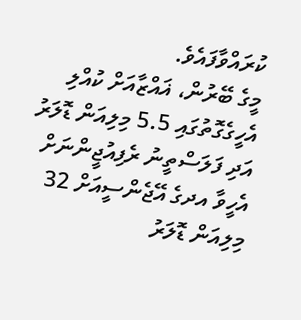ކުރައްވާފައެވެ.
މީގެ ބޭރުން، ޣައްޒާއަށް ކުއްލި އެހީގެގޮތުގައި 5.5 މިލިއަން ޑޮލަރު އަދި ފަލަސްތީނު ރެފިއުޖީންނަށް އެހީވާ އދގެ އޭޖެންސީއަށް 32 މިލިއަން ޑޮލަރު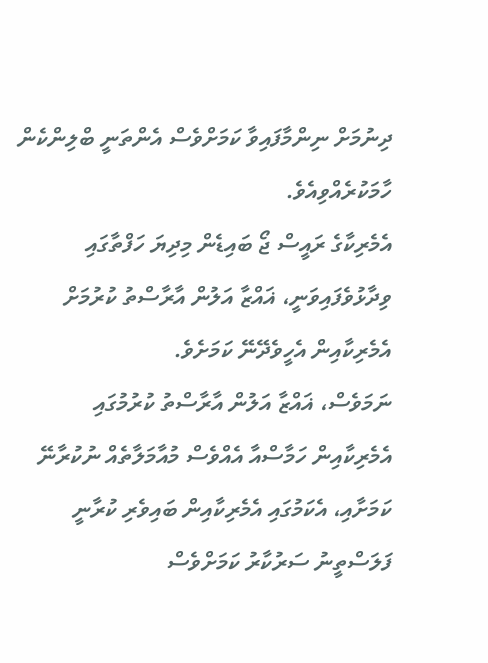ދިނުމަށް ނިންމާފައިވާ ކަމަށްވެސް އެންތަނީ ބްލިންކެން ހާމަކުރެއްވިއެވެ.
އެމެރިކާގެ ރައީސް ޖޯ ބައިޑެން މިދިޔަ ހަފްތާގައި ވިދާޅުވެފައިވަނީ، ޣައްޒާ އަލުން އާރާސްތު ކުރުމަށް އެމެރިކާއިން އެހީވެދޭނޭ ކަމަށެވެ.
ނަމަވެސް، ޣައްޒާ އަލުން އާރާސްތު ކުރުމުގައި އެމެރިކާއިން ހަމާސްއާ އެއްވެސް މުއާމަލާތެއް ނުކުރާނޭ ކަމަށާއި، އެކަމުގައި އެމެރިކާއިން ބައިވެރި ކުރާނީ ފަލަސްތީނު ސަރުކާރު ކަމަށްވެސް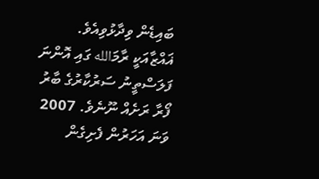ބައިޑެން ވިދާޅުވިއެވެ.
ޣައްޒާއަކީ ރާމަالله ގައި އޮންނަ ފަލަސްތީނު ސަރުކާރުގެ ބާރު ފޯރާ ރަށެއް ނޫނެވެ. 2007 ވަނަ އަހަރުން ފެށިގެން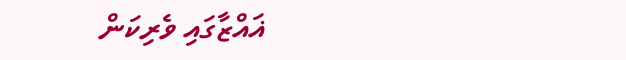ޣައްޒާގައި ވެރިކަން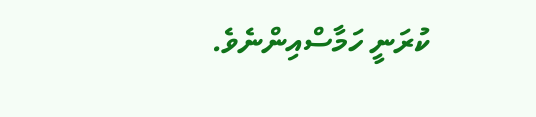ކުރަނީ ހަމާސްއިންނެވެ.